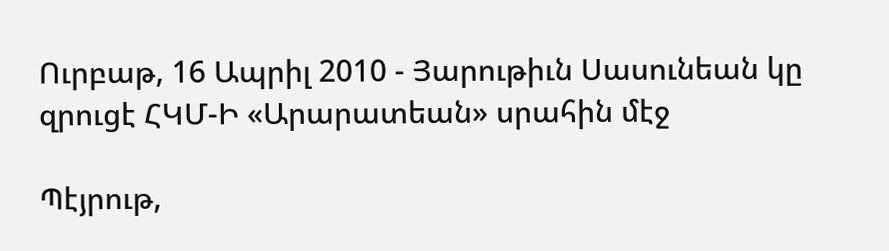Ուրբաթ, 16 Ապրիլ 2010 - Յարութիւն Սասունեան կը զրուցէ ՀԿՄ-Ի «Արարատեան» սրահին մէջ

Պէյրութ,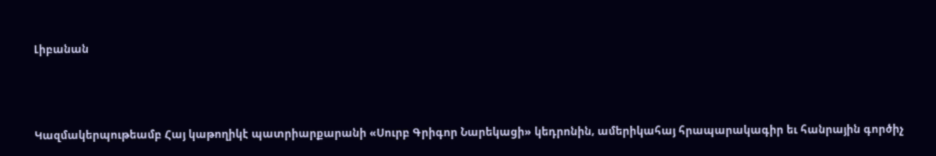Լիբանան



Կազմակերպութեամբ Հայ կաթողիկէ պատրիարքարանի «Սուրբ Գրիգոր Նարեկացի» կեդրոնին, ամերիկահայ հրապարակագիր եւ հանրային գործիչ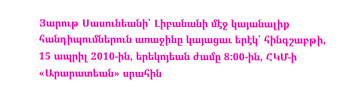Յարութ Սասունեանի՝ Լիբանանի մէջ կայանալիք հանդիպումներուն առաջինը կայացաւ երէկ՝ հինգշաբթի, 15 ապրիլ 2010-ին, երեկոյեան ժամը 8:00-ին, ՀԿՄ-ի «Արարատեան» սրահին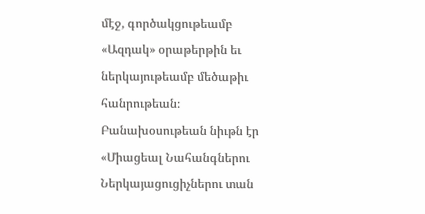մէջ, գործակցութեամբ «Ազդակ» օրաթերթին եւ ներկայութեամբ մեծաթիւ հանրութեան։ Բանախօսութեան նիւթն էր «Միացեալ Նահանգներու Ներկայացուցիչներու տան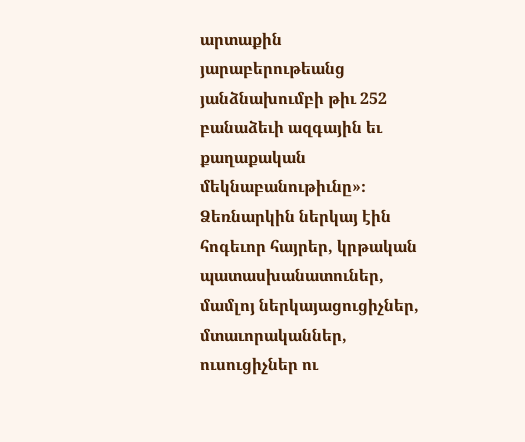արտաքին յարաբերութեանց յանձնախումբի թիւ 252 բանաձեւի ազգային եւ քաղաքական մեկնաբանութիւնը»։ Ձեռնարկին ներկայ էին հոգեւոր հայրեր, կրթական պատասխանատուներ, մամլոյ ներկայացուցիչներ, մտաւորականներ, ուսուցիչներ ու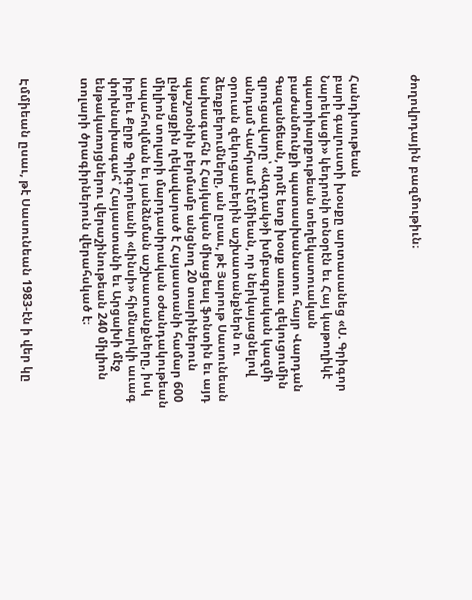ժողովրդային բազմութիւն։



Հանդիսութեան
բարի գալուստի խօսքը արտասանեց «Ս. Գրիգոր Նարեկացի» կեդրոնի տնօրէն եւ Հայ կաթողիկէ պատրիարքութեան տեղեկատուական բաժանմունքի պատասխանատու հայր Վարդան Գազանճեան, որմէ ետք խօսք առաւ զեկուցումին զրուցավարը՝ «Ազդակ»ի խմբագրական կազմի անդամ Վահրամ Էմմիեան, որ ներկայացնելով օրուան զեկուցաբերին աշխատանքներն ու ձեռքբերումները, ան ըսաւ, թէ Յարութ Սասունեան նախագահն է Հայկական միացեալ ֆոնտին եւ այդ պաշտօնին բերմամբ անցնող 20 տարիներուն ընթացքին ղեկավարած է Հայաստանի համար 600 միլիոն տոլարի մարդասիրական օժանդակութեան ապահովման եւ յանձնման աշխատանքները, իսկ իբրեւ Քըրք Գրիգորեանի «Լինսի» հիմնարկի աւագ փոխնախագահ՝ Հայաստանի եւ Արցախի մէջ ենթակառոյցներու վերաշինութեան 240 միլիոն տոլարի ծրագիրներուն վերահսկած է։



Էմմիեան ըսաւ, թէ Սասունեան 1983-էն ի վեր կը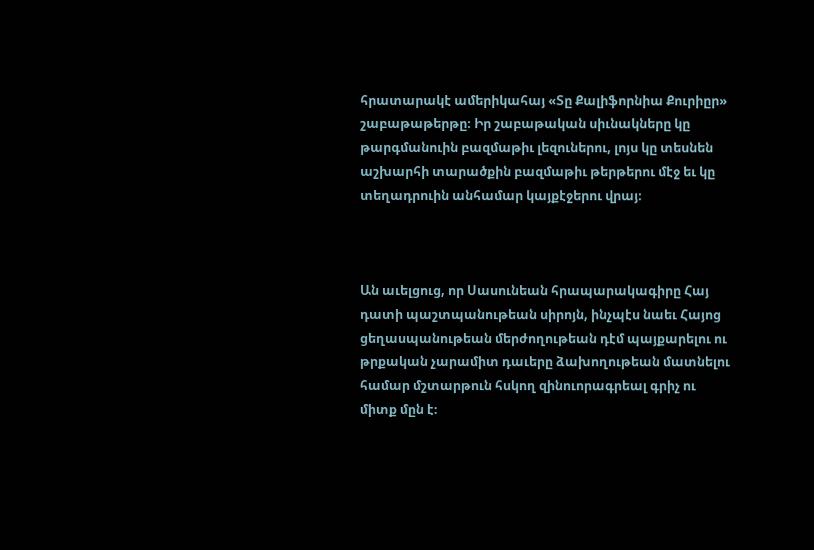հրատարակէ ամերիկահայ «Տը Քալիֆորնիա Քուրիըր» շաբաթաթերթը։ Իր շաբաթական սիւնակները կը թարգմանուին բազմաթիւ լեզուներու, լոյս կը տեսնեն աշխարհի տարածքին բազմաթիւ թերթերու մէջ եւ կը տեղադրուին անհամար կայքէջերու վրայ։



Ան աւելցուց, որ Սասունեան հրապարակագիրը Հայ դատի պաշտպանութեան սիրոյն, ինչպէս նաեւ Հայոց ցեղասպանութեան մերժողութեան դէմ պայքարելու ու թրքական չարամիտ դաւերը ձախողութեան մատնելու համար մշտարթուն հսկող զինուորագրեալ գրիչ ու միտք մըն է։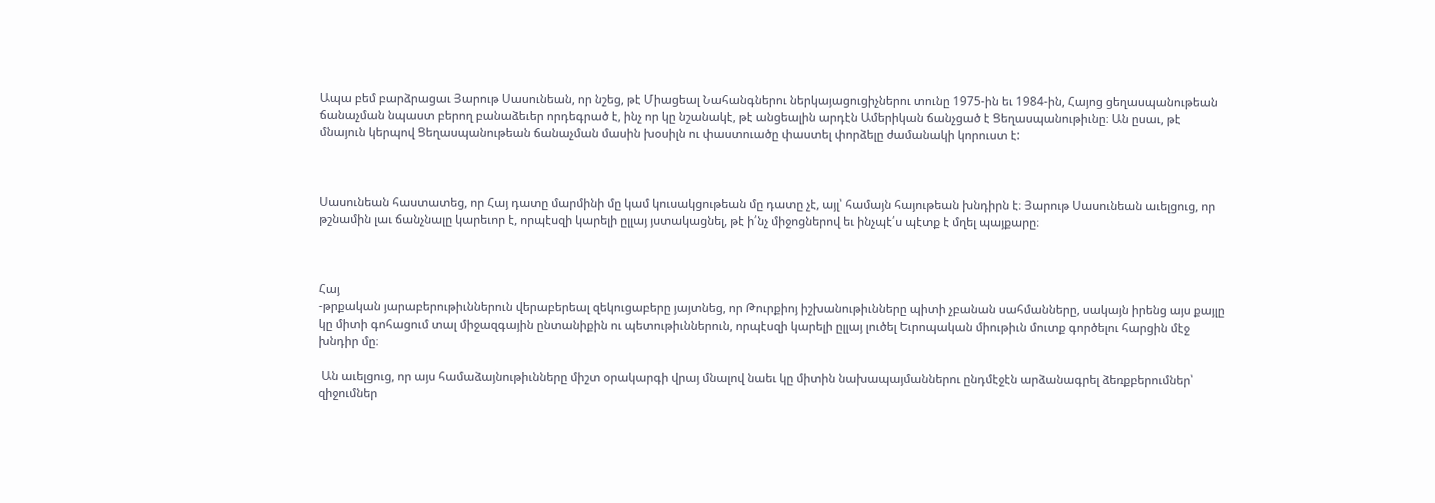Ապա բեմ բարձրացաւ Յարութ Սասունեան, որ նշեց, թէ Միացեալ Նահանգներու ներկայացուցիչներու տունը 1975-ին եւ 1984-ին, Հայոց ցեղասպանութեան ճանաչման նպաստ բերող բանաձեւեր որդեգրած է, ինչ որ կը նշանակէ, թէ անցեալին արդէն Ամերիկան ճանչցած է Ցեղասպանութիւնը։ Ան ըսաւ, թէ մնայուն կերպով Ցեղասպանութեան ճանաչման մասին խօսիլն ու փաստուածը փաստել փորձելը ժամանակի կորուստ է:



Սասունեան հաստատեց, որ Հայ դատը մարմինի մը կամ կուսակցութեան մը դատը չէ, այլ՝ համայն հայութեան խնդիրն է։ Յարութ Սասունեան աւելցուց, որ թշնամին լաւ ճանչնալը կարեւոր է, որպէսզի կարելի ըլլայ յստակացնել, թէ ի՛նչ միջոցներով եւ ինչպէ՛ս պէտք է մղել պայքարը։



Հայ
-թրքական յարաբերութիւններուն վերաբերեալ զեկուցաբերը յայտնեց, որ Թուրքիոյ իշխանութիւնները պիտի չբանան սահմանները, սակայն իրենց այս քայլը կը միտի գոհացում տալ միջազգային ընտանիքին ու պետութիւններուն, որպէսզի կարելի ըլլայ լուծել Եւրոպական միութիւն մուտք գործելու հարցին մէջ խնդիր մը։

 Ան աւելցուց, որ այս համաձայնութիւնները միշտ օրակարգի վրայ մնալով նաեւ կը միտին նախապայմաններու ընդմէջէն արձանագրել ձեռքբերումներ՝ զիջումներ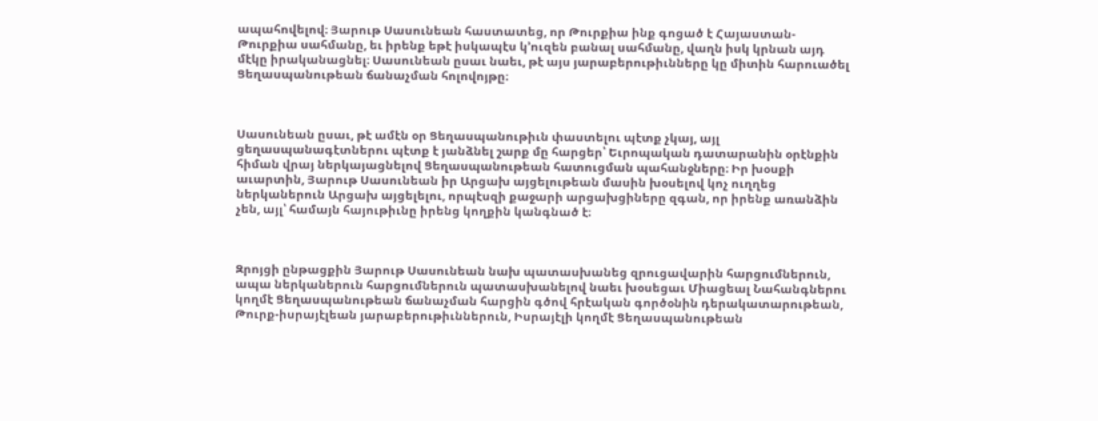ապահովելով։ Յարութ Սասունեան հաստատեց, որ Թուրքիա ինք գոցած է Հայաստան-Թուրքիա սահմանը, եւ իրենք եթէ իսկապէս կ՚ուզեն բանալ սահմանը, վաղն իսկ կրնան այդ մէկը իրականացնել։ Սասունեան ըսաւ նաեւ, թէ այս յարաբերութիւնները կը միտին հարուածել Ցեղասպանութեան ճանաչման հոլովոյթը։



Սասունեան ըսաւ, թէ ամէն օր Ցեղասպանութիւն փաստելու պէտք չկայ, այլ ցեղասպանագէտներու պէտք է յանձնել շարք մը հարցեր՝ Եւրոպական դատարանին օրէնքին հիման վրայ ներկայացնելով Ցեղասպանութեան հատուցման պահանջները։ Իր խօսքի աւարտին, Յարութ Սասունեան իր Արցախ այցելութեան մասին խօսելով կոչ ուղղեց ներկաներուն Արցախ այցելելու, որպէսզի քաջարի արցախցիները զգան, որ իրենք առանձին չեն, այլ՝ համայն հայութիւնը իրենց կողքին կանգնած է։



Զրոյցի ընթացքին Յարութ Սասունեան նախ պատասխանեց զրուցավարին հարցումներուն, ապա ներկաներուն հարցումներուն պատասխանելով նաեւ խօսեցաւ Միացեալ Նահանգներու կողմէ Ցեղասպանութեան ճանաչման հարցին գծով հրէական գործօնին դերակատարութեան, Թուրք-իսրայէլեան յարաբերութիւններուն, Իսրայէլի կողմէ Ցեղասպանութեան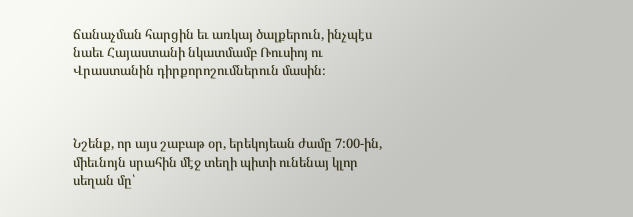ճանաչման հարցին եւ առկայ ծալքերուն, ինչպէս նաեւ Հայաստանի նկատմամբ Ռուսիոյ ու Վրաստանին դիրքորոշումներուն մասին։



Նշենք, որ այս շաբաթ օր, երեկոյեան ժամը 7:00-ին, միեւնոյն սրահին մէջ տեղի պիտի ունենայ կլոր սեղան մը՝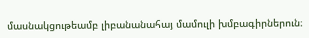մասնակցութեամբ լիբանանահայ մամուլի խմբագիրներուն։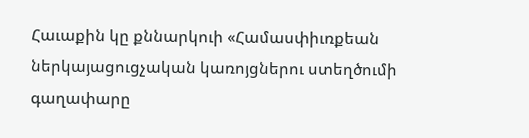Հաւաքին կը քննարկուի «Համասփիւռքեան ներկայացուցչական կառոյցներու ստեղծումի գաղափարը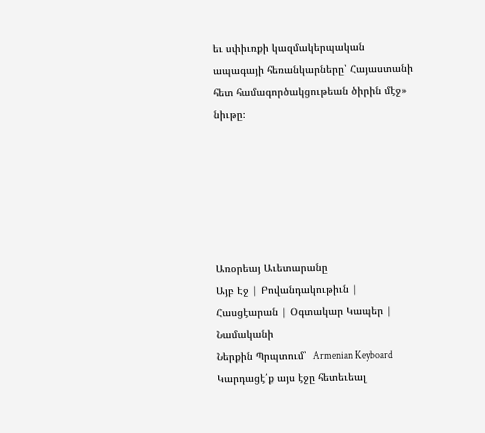եւ սփիւռքի կազմակերպական ապագայի հեռանկարները՝ Հայաստանի հետ համագործակցութեան ծիրին մէջ» նիւթը։






Առօրեայ Աւետարանը
Այբ Էջ | Բովանդակութիւն | Հասցէարան | Օգտակար Կապեր | Նամականի
Ներքին Պրպտում՝  Armenian Keyboard
Կարդացէ՛ք այս էջը հետեւեալ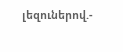լեզուներով.-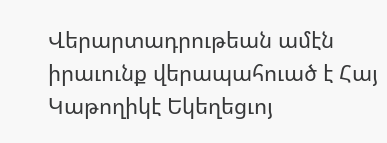Վերարտադրութեան ամէն իրաւունք վերապահուած է Հայ Կաթողիկէ Եկեղեցւոյ